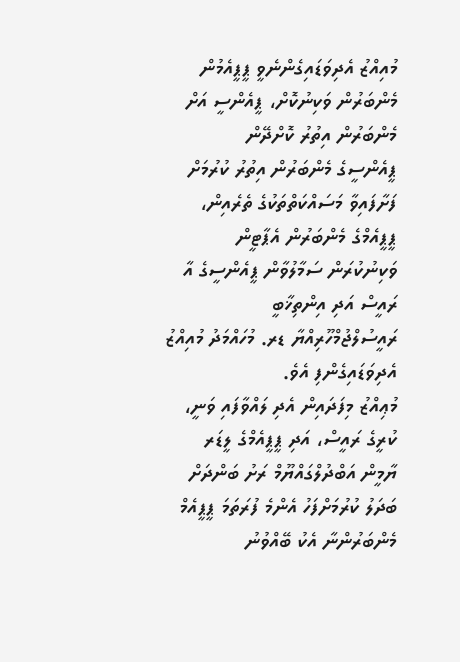މުއިއްޒު އެދިވަޑައިގެންނެވީ ޕީޕީއެމުން މެންބަރުން ވަކިނުކޮށް، ޕީއެންސީ އަށް މެންބަރުން އިތުރު ކޮށްދޭން
ޕީއެންސީގެ މެންބަރުން އިތުރު ކުރުމަށް ފަށާފައިވާ މަސައްކަތްތަކުގެ ތެރެއިން، ޕީޕީއެމްގެ މެންބަރުން އެޕާޓީން ވަކިނުކުރަން ސަމާލުވާން ޕީއެންސީގެ އާ ރައީސް އަދި އިންތިޚާބީ ރައީސުލްޖުމްހޫރިއްޔާ ޑރ. މުހައްމަދު މުއިއްޒު އެދިވަޑައިގެންފި އެވެ.
މުޢިއްޒު މިފަދައިން އެދި ލައްވާފައި ވަނީ، ކުރީގެ ރައީސް، އަދި ޕީޕީއެމްގެ ލީޑަރ ޔާމީން އަބްދުލްގައްޔޫމް ރަށު ބަންދަށް ބަދަލު ކުރުމަށްފަހު އެންމެ ފުރަތަމަ ޕީޕީއެމް މެންބަރުންނާ އެކު ބޭއްވުނު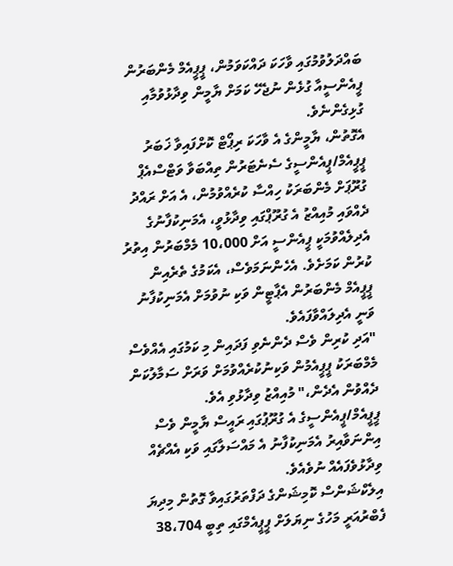ބައްދަލުވުމުގައި ވާހަކަ ދައްކަވަމުން، ޕީޕީއެމް މެންބަރުން ޕީއެންސީއާ ގުޅެން ނުޖެހޭ ކަމަށް ޔާމީން ވިދާޅުވުމާއި ގުޅިގެންނެވެ.
އެގޮތުން، ޔާމީންގެ އެ ވާހަކަ ރިޕޯޓް ކޮށްފައިވާ ޚަބަރު ޕީޕީއެމް/ޕީއެންސީގެ ސެނެޓަރުން ތިއްބަވާ ވަޓްސްއެޕް ގުރޫޕަށް މެންބަރަކު ހިއްސާ ކުރެއްވުމުން، އެ އަށް ރައްދު ދެއްވައި މުއިއްޒު އެ ގުރޫޕްގައި ވިދާޅުވީ، އެމަނިކުފާނުގެ އެދިލެއްވުމަކީ ޕީއެންސީ އަށް 10،000 މެމްބަރުން އިތުރު ކުރުން ކަމަށެވެ. އެހެންނަމަވެސް، އެކަމުގެ ތެރެއިން ޕީޕީއެމް މެންބަރުން އެޕާޓީން ވަކި ނުވުމަށް އެމަނިކުފާނު ވަނީ އެދިލައްވާފައެވެ.
"އަދި ކުރިން ވެސް ދެންނެވި ފަދައިން މި ކަމުގައި އެއްވެސް މެމްބަރަކު ޕީޕީއެމުން ވަކިނުކުރެއްވުމަށް ވަރަށް ސަމާލުކަން ދެއްވުން އެދެން،" މުއިއްޒު ވިދާޅުވި އެވެ.
ޕީޕީއެމް/ޕީއެންސީގެ އެ ގުރޫޕުގައި ރައީސް ޔާމީން ވެސް އިންނަވާއިރު އެމަނިކުފާނު އެ މައްސަލާގައި ވަކި އެއްޗެއް ވިދާޅުވެފައެއް ނުވެއެވެ.
އިލެކްޝަންސް ކޮމިޝަންގެ ދަފްތަރުގައިވާ ގޮތުން މިދިޔަ ފެބްރުއަރީ މަހުގެ ނިޔަލަށް ޕީޕީއެމްގައި ތިބީ 38،704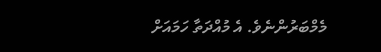މެމްބަރުންނެވެ. އެ މުއްދަތާ ހަމައަށް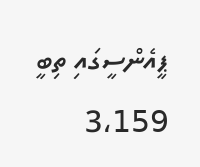ޕީއެންސީގައި ތިބީ 3،159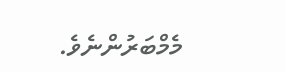މެމްބަރުންނެވެ.